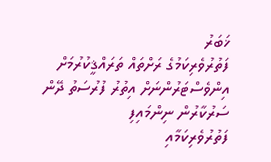ޚަބަރު
ފަތުރުވެރިކަމުގެ ރަށްތައް ތަރައްޤީކުރުމަށް އިންވެސްޓަރުންނަށް އިތުރު ފުރުސަތު ދޭން ސަރުކާރުން ނިންމައިފި
ފަތުރުވެރިކަމާއި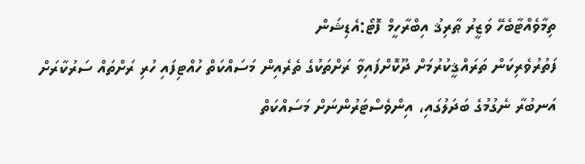ތިމާވެއްޓާބެހޭ ވަޒީރު ޠާރިޤު އިބްރާހީމް ފޮޓޯ:އެޑިޝަން
ފަތުރުވެރިކަން ތަރައްޤީކުރުމަށް ދޫކޮށްފައިވާ ރަށްތަކުގެ ތެރެއިން މަސައްކަތް ހުއްޓިފައި ހުރި ރަށްތައް ސަރުކާރަށް އަނބުރާ ނެގުމުގެ ބަދަލުގައި، އިންވެސްޓަރުންނަށް މަސައްކަތް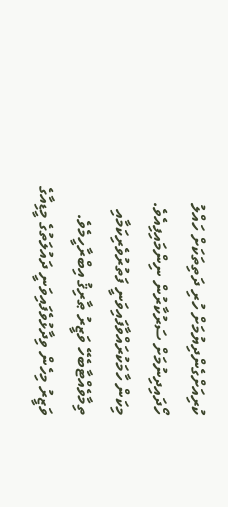ކުރިއަށްގެންދިޔުމަށް ހުރި ދަތިތަކަށް ހައްލު ހޯދައިދިނުމަށް ސަރުކާރުން ނިންމައިފިއެވެ. މިކަން ހާމަކުރައްވާފައިވަނީ ފަތުރުވެރިކަމާއި ތިމާވެއްޓާބެހޭ ވަޒީރު ޠާރިޤު އިބްރާހީމެވެ.
ވަޒީރު މިހެން ވިދާޅުވެފައިވަނީ ދައުލަތުގެ މީޑިއާގެ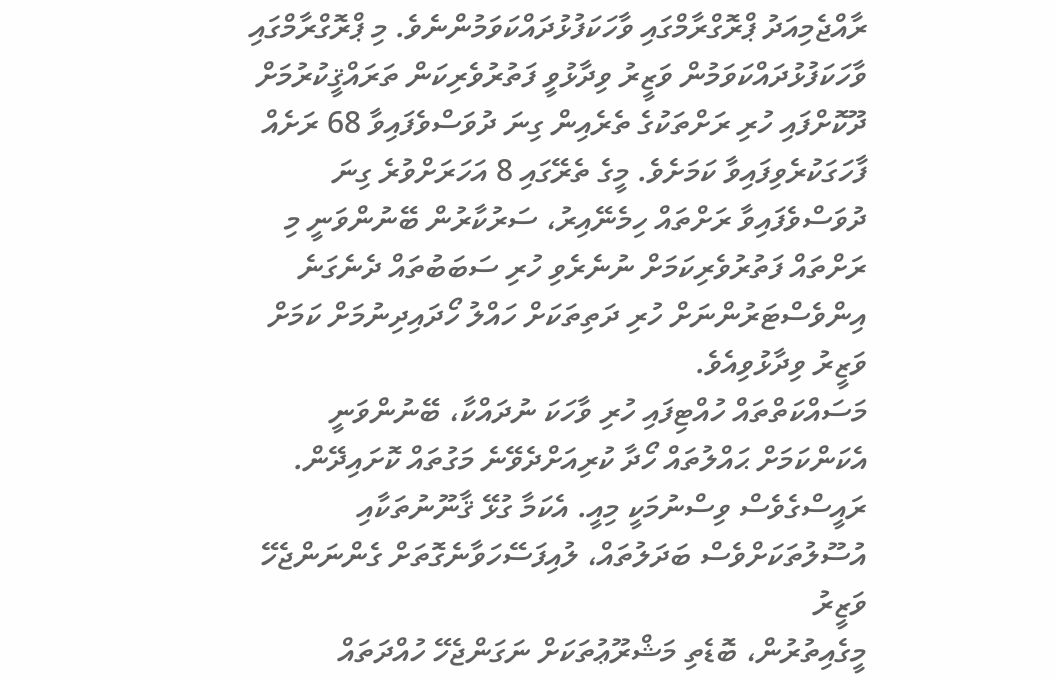ރާއްޖެމިއަދު ޕްރޮގްރާމްގައި ވާހަކަފުޅުދައްކަވަމުންނެވެ. މި ޕްރޮގްރާމްގައި ވާހަކަފުޅުދައްކަވަމުން ވަޒީރު ވިދާޅުވީ ފަތުރުވެރިކަން ތަރައްޤީކުރުމަށް ދޫކޮށްފައި ހުރި ރަށްތަކުގެ ތެރެއިން ގިނަ ދުވަސްވެފައިވާ 68 ރަށެއް ފާހަގަކުރެވިފައިވާ ކަމަށެވެ. މީގެ ތެރޭގައި 8 އަހަރަށްވުރެ ގިނަ ދުވަސްވެފައިވާ ރަށްތައް ހިމެނޭއިރު، ސަރުކާރުން ބޭނުންވަނީ މި ރަށްތައް ފަތުރުވެރިކަމަށް ނުނެރެވި ހުރި ސަބަބުތައް ދެނެގަނެ އިންވެސްޓަރުންނަށް ހުރި ދަތިތަކަށް ހައްލު ހޯދައިދިނުމަށް ކަމަށް ވަޒީރު ވިދާޅުވިއެވެ.
މަސައްކަތްތައް ހުއްޓިފައި ހުރި ވާހަކަ ނުދައްކާ، ބޭނުންވަނީ އެކަންކަމަށް ޙައްލުތައް ހޯދާ ކުރިއަށްދެވޭނެ މަގުތައް ކޮށައިދޭން. ރައީސްގެވެސް ވިސްނުމަކީ މިއީ. އެކަމާ ގުޅޭ ޤާނޫނުތަކާއި އުސޫލުތަކަށްވެސް ބަދަލުތައް، ލުއިފަސޭހަވާނެގޮތަށް ގެންނަންޖެހޭ
ވަޒީރު
މީގެއިތުރުން، ބޮޑެތި މަޝްރޫޢުތަކަށް ނަގަންޖެހޭ ހުއްދަތައް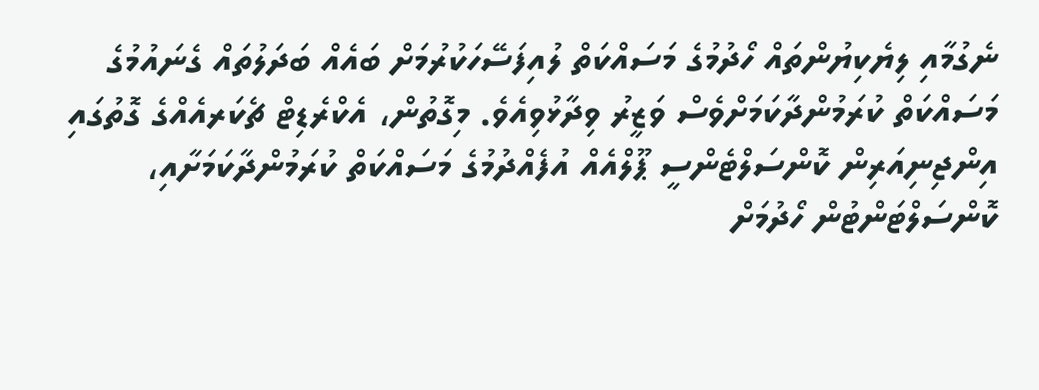ނެގުމާއި ލިޔެކިޔުންތައް ހޯދުމުގެ މަސައްކަތް ލުއިފަސޭހަކުރުމަށް ބައެއް ބަދަލުތައް ގެނައުމުގެ މަސައްކަތް ކުރަމުންދާކަމަށްވެސް ވަޒީރު ވިދާޅުވިއެވެ. މިގޮތުން، އެކްރެޑިޓް ޗެކަރއެއްގެ ގޮތުގައި އިންޖިނިއަރިން ކޮންސަލްޓެންސީ ޕޫލްއެއް އުފެއްދުމުގެ މަސައްކަތް ކުރަމުންދާކަމަށާއި، ކޮންސަލްޓަންޓުން ހޯދުމަށް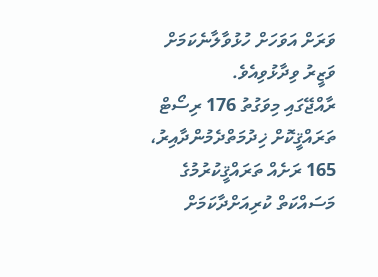ވަރަށް އަވަހަށް ހުޅުވާލާނެކަމަށް ވަޒީރު ވިދާޅުވިއެވެ.
ރާއްޖޭގައި މިވަގުތު 176 ރިސޯޓް ތަރައްޤީކޮށް ޚިދުމަތްދެމުންދާއިރު، 165 ރަށެއް ތަރައްޤީކުރުމުގެ މަސައްކަތް ކުރިއަށްދާކަމަށް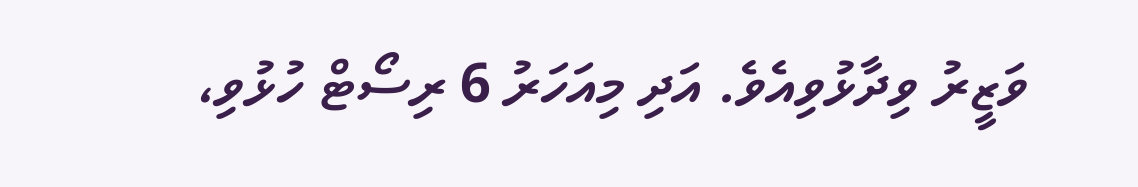ވަޒީރު ވިދާޅުވިއެވެ. އަދި މިއަހަރު 6 ރިސޯޓް ހުޅުވި،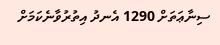ސިނާޢަތަށް 1290 އެނދު އިތުރުވާނެކަމަށް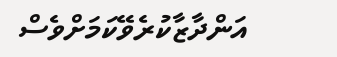އަންދާޒާކުރެވޭކަމަށްވެސް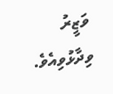ވަޒީރު ވިދާޅުވިއެވެ.